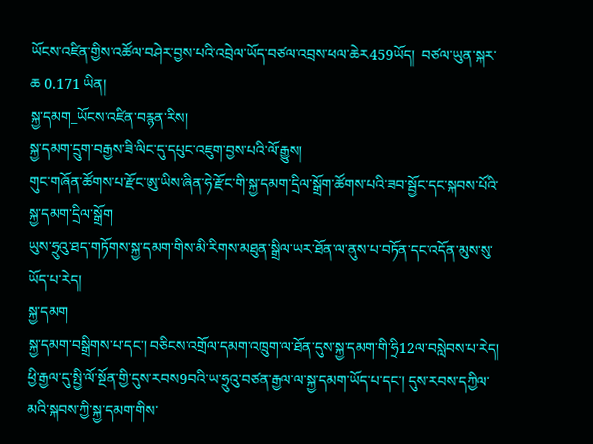ཡོངས་འཛིན་གྱིས་འཚོལ་བཤེར་བྱས་པའི་འབྲེལ་ཡོད་བཙལ་འབྲས་ཕལ་ཆེར459ཡོད།  བཙལ་ཡུན་སྐར་ཆ 0.171 ཡིན།
སྐྱ་དམག_ཡོངས་འཛིན་བརྙན་རིས།
སྐྱ་དམག་དྲུག་བརྒྱས་ཟི་ལིང་དུ་དཔུང་འཇུག་བྱས་པའི་ལོ་རྒྱུས།
གུང་གཞོན་ཚོགས་པ་རྫོང་ཨུ་ཡིས་ཞིན་ཧེ་རྫོང་གི་སྐྱ་དམག་དྲིལ་སྒྲོག་ཚོགས་པའི་ཟབ་སྦྱོང་དང་སྐབས་པོའི་སྐྱ་དམག་དྲིལ་སྒྲོག
ཡུས་ཧྲུའུ་ཐད་གཏོགས་སྐྱ་དམག་གིས་མི་རིགས་མཐུན་སྒྲིལ་ཡར་ཐོན་ལ་ནུས་པ་བཏོན་དང་འདོན་མུས་སུ་ཡོད་པ་རེད།
སྐྱ་དམག
སྐྱ་དམག་བསྒྲིགས་པ་དང་། བཅིངས་འགྲོལ་དམག་འཁྲུག་ལ་ཐོན་དུས་སྐྱ་དམག་གི་ཧྲི12ལ་བསླེབས་པ་རེད། ཕྱི་རྒྱལ་དུ་སྤྱི་ལོ་སྔོན་གྱི་དུས་རབས9བའི་ཡ་ཧྲུའུ་བཙན་རྒྱལ་ལ་སྐྱ་དམག་ཡོད་པ་དང་། དུས་རབས་དཀྱིལ་མའི་སྐབས་ཀྱི་སྐྱ་དམག་གིས་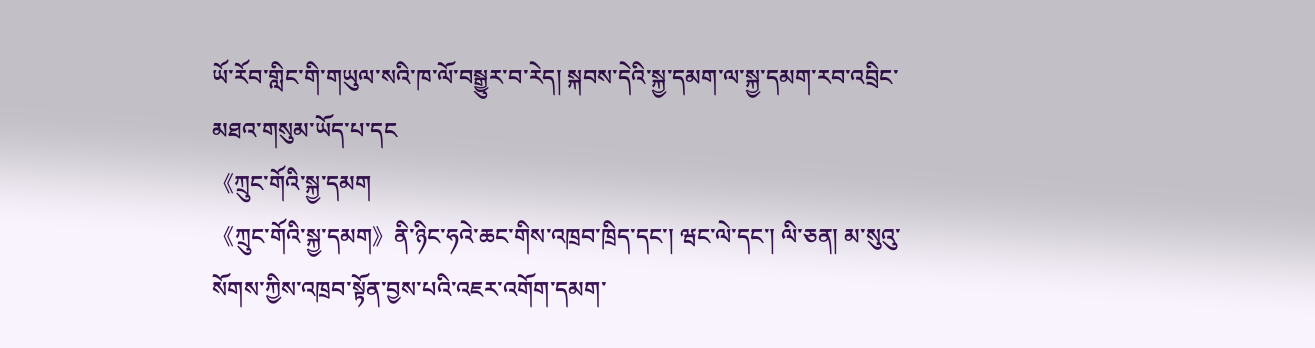ཡོ་རོབ་གླིང་གི་གཡུལ་སའི་ཁ་ལོ་བསྒྱུར་བ་རེད། སྐབས་དེའི་སྐྱ་དམག་ལ་སྐྱ་དམག་རབ་འབྲིང་མཐའ་གསུམ་ཡོད་པ་དང
《ཀྲུང་གོའི་སྐྱ་དམག
《ཀྲུང་གོའི་སྐྱ་དམག》ནི་ཉིང་ཧའེ་ཆང་གིས་འཁྲབ་ཁྲིད་དང་། ཝང་ལེ་དང་། ལི་ཅན། མ་སུའུ་སོགས་ཀྱིས་འཁྲབ་སྟོན་བྱས་པའི་འཇར་འགོག་དམག་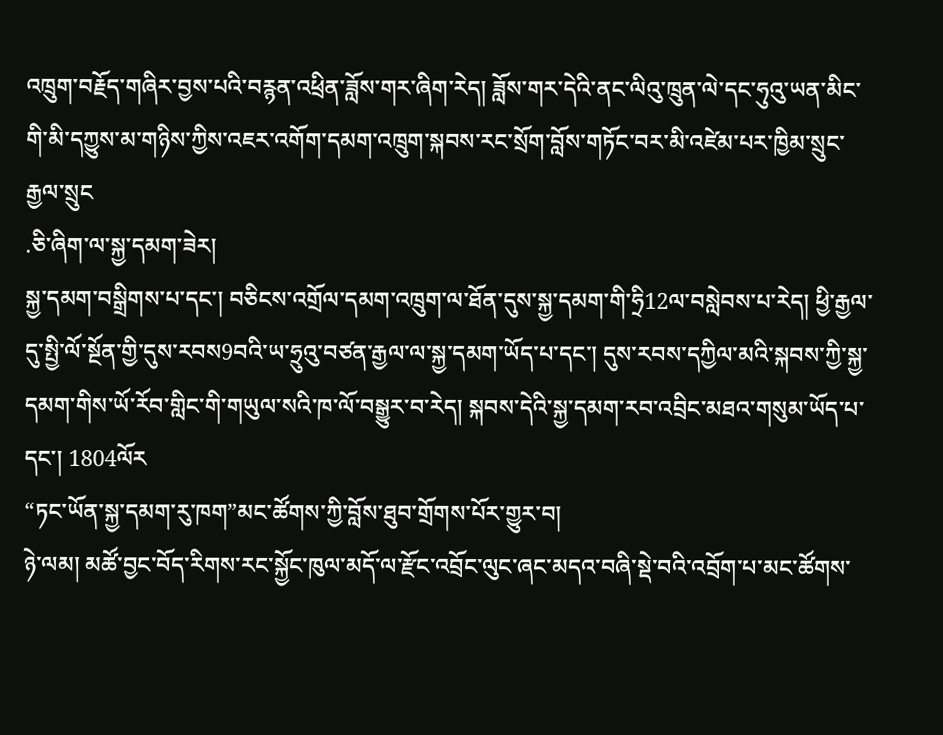འཁྲུག་བརྗོད་གཞིར་བྱས་པའི་བརྙན་འཕྲིན་ཟློས་གར་ཞིག་རེད། ཟློས་གར་དེའི་ནང་ལིའུ་ཁྲུན་ལེ་དང་ཧུའུ་ཡན་མིང་གི་མི་དཀྱུས་མ་གཉིས་ཀྱིས་འཇར་འགོག་དམག་འཁྲུག་སྐབས་རང་སྲོག་བློས་གཏོང་བར་མི་འཛེམ་པར་ཁྱིམ་སྲུང་རྒྱལ་སྲུང
.ཅི་ཞིག་ལ་སྐྱ་དམག་ཟེར།
སྐྱ་དམག་བསྒྲིགས་པ་དང་། བཅིངས་འགྲོལ་དམག་འཁྲུག་ལ་ཐོན་དུས་སྐྱ་དམག་གི་ཧྲི12ལ་བསླེབས་པ་རེད། ཕྱི་རྒྱལ་དུ་སྤྱི་ལོ་སྔོན་གྱི་དུས་རབས9བའི་ཡ་ཧྲུའུ་བཙན་རྒྱལ་ལ་སྐྱ་དམག་ཡོད་པ་དང་། དུས་རབས་དཀྱིལ་མའི་སྐབས་ཀྱི་སྐྱ་དམག་གིས་ཡོ་རོབ་གླིང་གི་གཡུལ་སའི་ཁ་ལོ་བསྒྱུར་བ་རེད། སྐབས་དེའི་སྐྱ་དམག་རབ་འབྲིང་མཐའ་གསུམ་ཡོད་པ་དང་། 1804ལོར
“ཏང་ཡོན་སྐྱ་དམག་རུ་ཁག”མང་ཚོགས་ཀྱི་བློས་ཐུབ་གྲོགས་པོར་གྱུར་བ།
ཉེ་ལམ། མཚོ་བྱང་བོད་རིགས་རང་སྐྱོང་ཁུལ་མདོ་ལ་རྫོང་འབྲོང་ལུང་ཞང་མདའ་བཞི་སྡེ་བའི་འབྲོག་པ་མང་ཚོགས་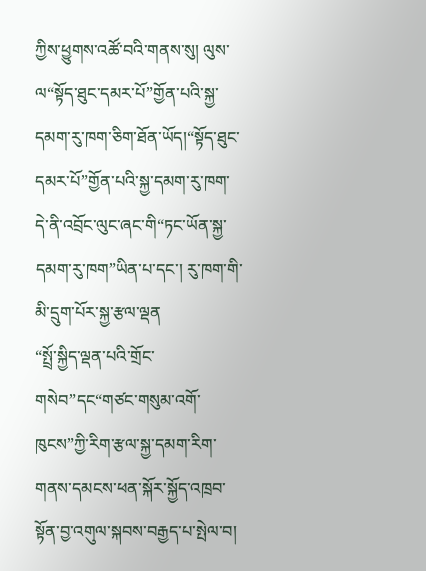ཀྱིས་ཕྱུགས་འཚོ་བའི་གནས་སུ། ལུས་ལ“སྟོད་ཐུང་དམར་པོ”གྱོན་པའི་སྐྱ་དམག་རུ་ཁག་ཅིག་ཐོན་ཡོད།“སྟོད་ཐུང་དམར་པོ”གྱོན་པའི་སྐྱ་དམག་རུ་ཁག་དེ་ནི་འབྲོང་ལུང་ཞང་གི“ཏང་ཡོན་སྐྱ་དམག་རུ་ཁག”ཡིན་པ་དང་། རུ་ཁག་གི་མི་དྲུག་པོར་སྐྱ་རྩལ་ལྡན
“སྤྲོ་སྐྱིད་ལྡན་པའི་གྲོང་གསེབ”དང“གཙང་གསུམ་འགོ་ཁུངས”ཀྱི་རིག་རྩལ་སྐྱ་དམག་རིག་གནས་དམངས་ཕན་སྐོར་སྐྱོད་འཁྲབ་སྟོན་བྱ་འགུལ་སྐབས་བརྒྱད་པ་སྤེལ་བ།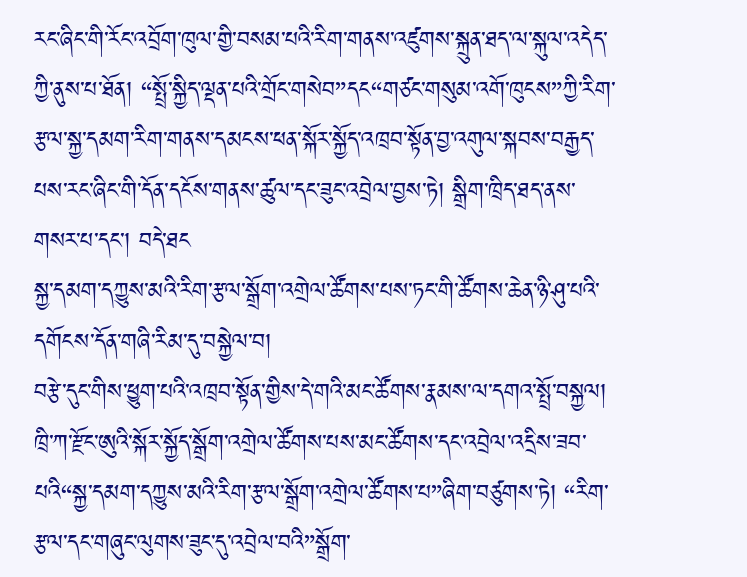རང་ཞིང་གི་རོང་འབྲོག་ཁུལ་གྱི་བསམ་པའི་རིག་གནས་འཛུགས་སྐྲུན་ཐད་ལ་སྐུལ་འདེད་ཀྱི་ནུས་པ་ཐོན། “སྤྲོ་སྐྱིད་ལྡན་པའི་གྲོང་གསེབ”དང“གཙང་གསུམ་འགོ་ཁུངས”ཀྱི་རིག་རྩལ་སྐྱ་དམག་རིག་གནས་དམངས་ཕན་སྐོར་སྐྱོད་འཁྲབ་སྟོན་བྱ་འགུལ་སྐབས་བརྒྱད་པས་རང་ཞིང་གི་དོན་དངོས་གནས་ཚུལ་དང་ཟུང་འབྲེལ་བྱས་ཏེ། སྒྲིག་ཁྲིད་ཐད་ནས་གསར་པ་དང་། བདེ་ཐང
སྐྱ་དམག་དཀྱུས་མའི་རིག་རྩལ་སྒྲོག་འགྲེལ་ཚོགས་པས་ཏང་གི་ཚོགས་ཆེན་ཉི་ཤུ་པའི་དགོངས་དོན་གཞི་རིམ་དུ་བསྐྱེལ་བ།
བརྩེ་དུང་གིས་ཕྱུག་པའི་འཁྲབ་སྟོན་གྱིས་དེ་གའི་མང་ཚོགས་རྣམས་ལ་དགའ་སྤྲོ་བསྐྱལ། ཁྲི་ཀ་རྫོང་ཨུའི་སྐོར་སྐྱོད་སྒྲོག་འགྲེལ་ཚོགས་པས་མང་ཚོགས་དང་འབྲེལ་འདྲིས་ཟབ་པའི“སྐྱ་དམག་དཀྱུས་མའི་རིག་རྩལ་སྒྲོག་འགྲེལ་ཚོགས་པ”ཞིག་བཙུགས་ཏེ། “རིག་རྩལ་དང་གཞུང་ལུགས་ཟུང་དུ་འབྲེལ་བའི”སྒྲོག་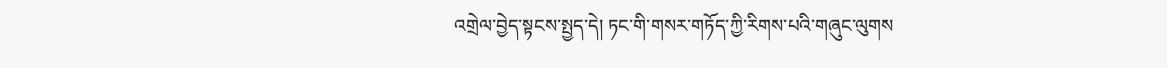འགྲེལ་བྱེད་སྟངས་སྤྱད་དེ། ཏང་གི་གསར་གཏོད་ཀྱི་རིགས་པའི་གཞུང་ལུགས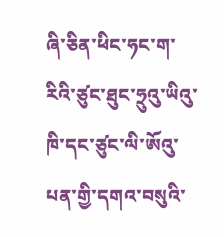ཞི་ཅིན་ཕིང་ཧང་ག་རིའི་ཙུང་ཐུང་ཧྲུའུ་ཡིའུ་ཁི་དང་ཙུང་ལི་ཨོའུ་པན་གྱི་དགའ་བསུའི་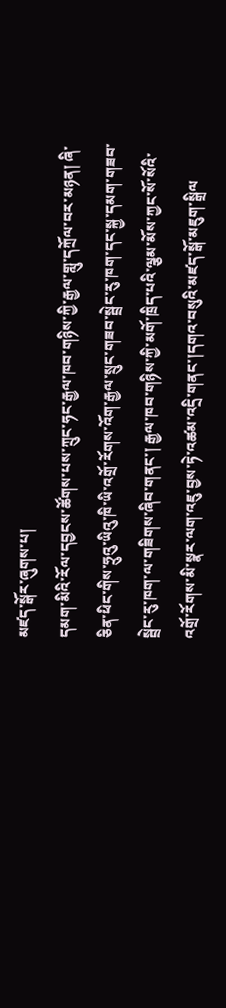མཛད་སྒོར་ཞུགས་པ།
དམག་མིའི་རོལ་དབྱངས་ཚོགས་པས་ཀྲུང་ཧང་རྒྱལ་ཁབ་གཉིས་ཀྱི་རྒྱལ་གླུ་དཀྲོལ་བར་མཉན། ཞི་ཅིན་ཕིང་གིས་ཧྲུའུ་ཡིའུ་ཁི་ཡི་འགྲོ་རོགས་འོག་རྒྱལ་སྲུང་གཟབ་སྦྲེང་རུ་ཁག་དང་སྐྱ་དམག་གཟབ་སྦྲེང་རུ་ཁག་ལ་གཟིགས་ཞིབ་གནང་། རྒྱལ་ཁབ་གཉིས་ཀྱི་མགོ་ཁྲིད་པའི་ལྕམ་མོས་ཀྱང་སོ་སོའི་འགྲོ་རོགས་མི་སྣར་ལག་འཇུ་བྱས་ཏེ་འཚམ་འདྲི་གནང་།དགའ་བསུའི་མཛད་སྒོ་མཇུག་སྒྲིལ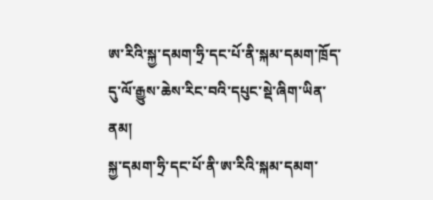ཨ་རིའི་སྐྱ་དམག་ཧྲི་དང་པོ་ནི་སྐམ་དམག་ཁྲོད་དུ་ལོ་རྒྱུས་ཆེས་རིང་བའི་དཔུང་སྡེ་ཞིག་ཡིན་ནམ།
སྐྱ་དམག་ཧྲི་དང་པོ་ནི་ཨ་རིའི་སྐམ་དམག་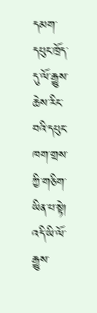དམག་དཔུང་ཁྲོད་དུ་ལོ་རྒྱུས་ཆེས་རིང་བའི་དཔུང་ཁག་གྲས་ཀྱི་གཅིག་ཡིན་པ་སྟེ། འདི་ཡི་ལོ་རྒྱུས་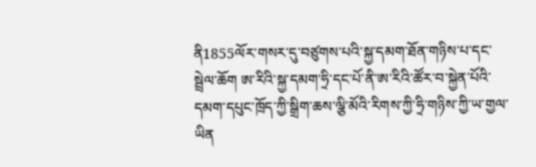ནི1855ལོར་གསར་དུ་བཙུགས་པའི་སྐྱ་དམག་ཐོན་གཉིས་པ་དང་སྦྲེལ་ཆོག ཨ་རིའི་སྐྱ་དམག་ཧྲི་དང་པོ་ནི་ཨ་རིའི་ཚོར་བ་སྐྱེན་པོའི་དམག་དཔུང་ཁྲོད་ཀྱི་སྒྲིག་ཆས་ལྕི་མོའི་རིགས་ཀྱི་ཧྲི་གཉིས་ཀྱི་ཡ་གྱལ་ཡིན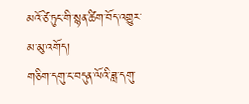མའོ་ཙེ་ཏུང་གི་སྙན་ཚིག་བོད་འགྱུར་མ་མུ་འགོད།
གཅིག་དགུ་ང་བདུན་ལོའི་ཟླ་དགུ་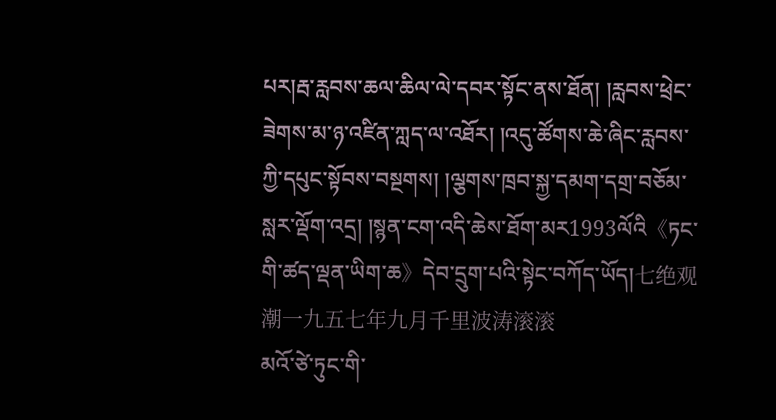པར།རྦ་རླབས་ཆལ་ཆིལ་ལེ་དབར་སྟོང་ནས་ཐོན། །རླབས་ཕྲེང་ཟེགས་མ་ཉ་འཛིན་ཀླད་ལ་འཐོར། །འདུ་ཚོགས་ཆེ་ཞིང་རླབས་ཀྱི་དཔུང་སྟོབས་བསྔགས། །ལྕགས་ཁྲབ་སྐྱ་དམག་དགྲ་བཅོམ་སླར་ལྡོག་འདྲ། །སྙན་ངག་འདི་ཆེས་ཐོག་མར1993ལོའི《ཏང་གི་ཚད་ལྡན་ཡིག་ཆ》དེབ་དྲུག་པའི་སྟེང་བཀོད་ཡོད།七绝观潮一九五七年九月千里波涛滚滚
མའོ་ཙེ་ཏུང་གི་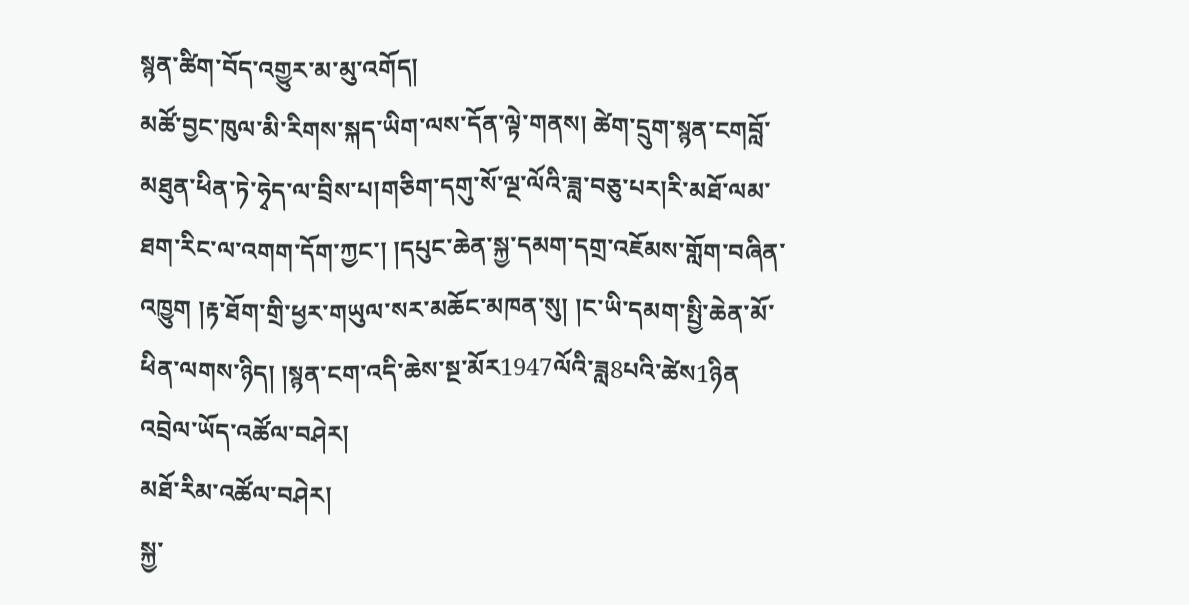སྙན་ཚིག་བོད་འགྱུར་མ་མུ་འགོད།
མཚོ་བྱང་ཁུལ་མི་རིགས་སྐད་ཡིག་ལས་དོན་ལྟེ་གནས། ཚེག་དྲུག་སྙན་ངགབློ་མཐུན་ཕིན་ཏེ་ཧྭེད་ལ་བྲིས་པ།གཅིག་དགུ་སོ་ལྔ་ལོའི་ཟླ་བཅུ་པར།རི་མཐོ་ལམ་ཐག་རིང་ལ་འགག་དོག་ཀྱང་། །དཔུང་ཆེན་སྐྱ་དམག་དགྲ་འཇོམས་གློག་བཞིན་འཁྱུག །རྟ་ཐོག་གྲི་ཕྱར་གཡུལ་སར་མཆོང་མཁན་སུ། །ང་ཡི་དམག་སྤྱི་ཆེན་མོ་ཕིན་ལགས་ཉིད། །སྙན་ངག་འདི་ཆེས་སྔ་མོར1947ལོའི་ཟླ8པའི་ཚེས1ཉིན
འབྲེལ་ཡོད་འཚོལ་བཤེར།
མཐོ་རིམ་འཚོལ་བཤེར།
སྐྱ་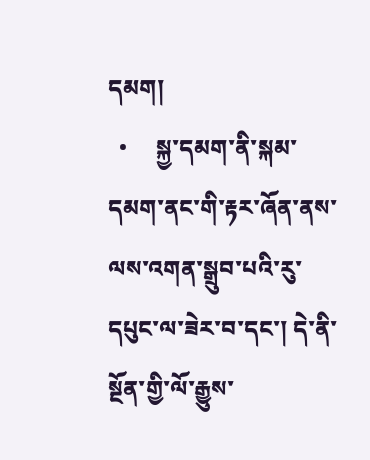དམག།
  •     སྐྱ་དམག་ནི་སྐམ་དམག་ནང་གི་རྟར་ཞོན་ནས་ལས་འགན་སྒྲུབ་པའི་རུ་དཔུང་ལ་ཟེར་བ་དང་། དེ་ནི་སྔོན་གྱི་ལོ་རྒྱུས་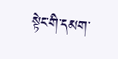སྟེང་གི་དམག་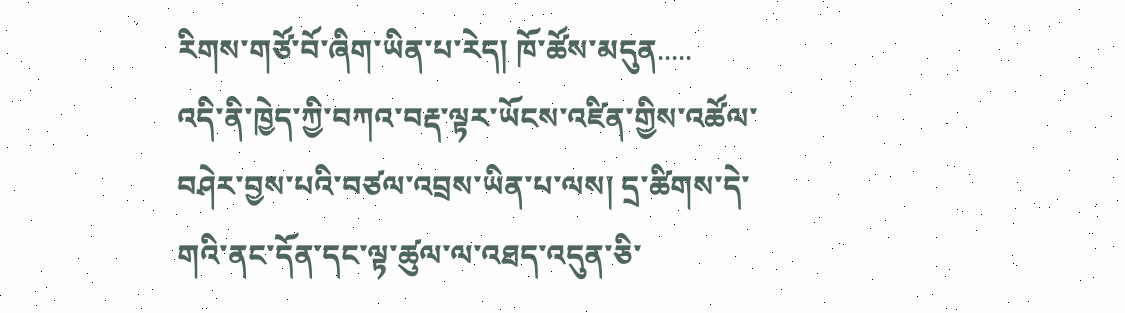རིགས་གཙོ་བོ་ཞིག་ཡིན་པ་རེད། ཁོ་ཚོས་མདུན.....
འདི་ནི་ཁྱེད་ཀྱི་བཀའ་བརྡ་ལྟར་ཡོངས་འཛིན་གྱིས་འཚོལ་བཤེར་བྱས་པའི་བཙལ་འབྲས་ཡིན་པ་ལས། དྲ་ཚིགས་དེ་གའི་ནང་དོན་དང་ལྟ་ཚུལ་ལ་འཐད་འདུན་ཅི་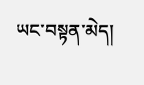ཡང་བསྟན་མེད།